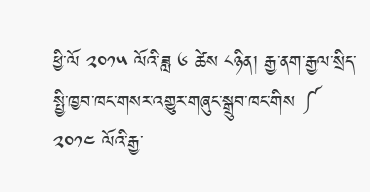ཕྱི་ལོ ༢༠༡༥ ལོའི་ཟླ ༦ ཚེས ༨ཉིན། རྒྱ་ནག་རྒྱལ་སྲིད་སྤྱི་ཁྱབ་ཁང་གསར་འགྱུར་གཞུང་སྒྲུབ་ཁང་གིས ༼ ༢༠༡༤ ལོའི་རྒྱ་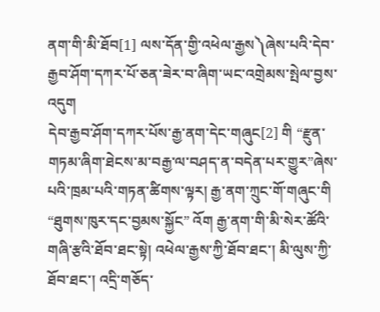ནག་གི་མི་ཐོབ[1] ལས་དོན་གྱི་འཕེལ་རྒྱས༽ཞེས་པའི་དེབ་རྒྱབ་ཤོག་དཀར་པོ་ཅན་ཟེར་བ་ཞིག་ཡང་འགྲེམས་སྤེལ་བྱས་འདུག
དེབ་རྒྱབ་ཤོག་དཀར་པོས་རྒྱ་ནག་དེང་གཞུང[2] གི “རྫུན་གཏམ་ཞིག་ཐེངས་མ་བརྒྱ་ལ་བཤད་ན་བདེན་པར་གྱུར”ཞེས་པའི་ཁྲམ་པའི་གཏན་ཚིགས་ལྟར། རྒྱ་ནག་ཀྲུང་གོ་གཞུང་གི “ཐུགས་ཁུར་དང་བྱམས་སྐྱོང” འོག རྒྱ་ནག་གི་མི་སེར་ཚོའི་གཞི་རྩའི་ཐོབ་ཐང་སྟེ། འཕེལ་རྒྱས་ཀྱི་ཐོབ་ཐང་། མི་ལུས་ཀྱི་ཐོབ་ཐང་། འདྲི་གཅོད་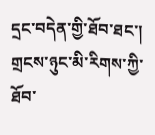དྲང་བདེན་གྱི་ཐོབ་ཐང་། གྲངས་ཉུང་མི་རིགས་ཀྱི་ཐོབ་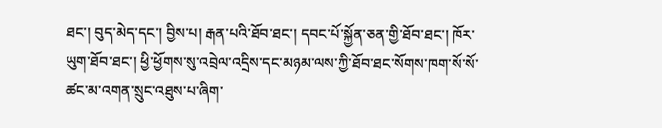ཐང་། བུད་མེད་དང་། བྱིས་པ། རྒན་པའི་ཐོབ་ཐང་། དབང་པོ་སྐྱོན་ཅན་གྱི་ཐོབ་ཐང་། ཁོར་ཡུག་ཐོབ་ཐང་། ཕྱི་ཕྱོགས་སུ་འབྲེལ་འདྲིས་དང་མཉམ་ལས་ཀྱི་ཐོབ་ཐང་སོགས་ཁག་སོ་སོ་ཚང་མ་འགན་སྲུང་འཐུས་པ་ཞིག་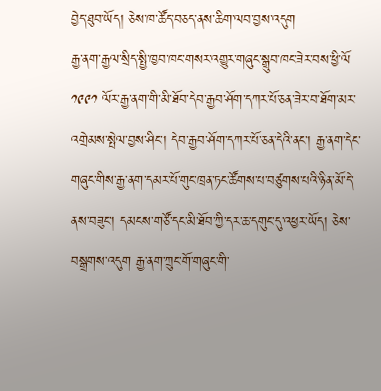བྱེད་ཐུབ་ཡོད། ཅེས་ཁ་ཚོད་བཅད་ནས་ཆིག་ལབ་བྱས་འདུག
རྒྱ་ནག་རྒྱལ་སྲིད་སྤྱི་ཁྱབ་ཁང་གསར་འགྱུར་གཞུང་སྒྲུབ་ཁང་ཟེར་བས་ཕྱི་ལོ ༡༩༩༡ ལོར་རྒྱ་ནག་གི་མི་ཐོབ་དེབ་རྒྱབ་ཤོག་དཀར་པོ་ཅན་ཟེར་བ་ཐོག་མར་འགྲེམས་སྤེལ་བྱས་ཤིང་། དེབ་རྒྱབ་ཤོག་དཀར་པོ་ཅན་དེའི་ནང་། རྒྱ་ནག་དེང་གཞུང་གིས་རྒྱ་ནག་དམར་པོ་གུང་ཁྲན་ཏང་ཚོགས་པ་བཙུགས་པའི་ཉིན་མོ་དེ་ནས་བཟུང་། དམངས་གཙོ་དང་མི་ཐོབ་ཀྱི་དར་ཆ་དགུང་དུ་འཕྱར་ཡོད། ཅེས་བསྒྲགས་འདུག རྒྱ་ནག་ཀྲུང་གོ་གཞུང་གི་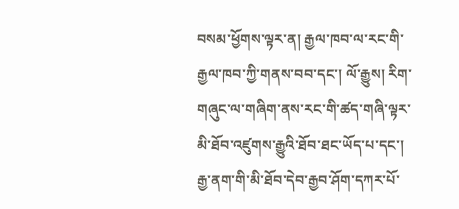བསམ་ཕྱོགས་ལྟར་ན། རྒྱལ་ཁབ་ལ་རང་གི་རྒྱལ་ཁབ་ཀྱི་གནས་བབ་དང་། ལོ་རྒྱུས། རིག་གཞུང་ལ་གཞིག་ནས་རང་གི་ཚད་གཞི་ལྟར་མི་ཐོབ་འཛུགས་རྒྱུའི་ཐོབ་ཐང་ཡོད་པ་དང་། རྒྱ་ནག་གི་མི་ཐོབ་དེབ་རྒྱབ་ཤོག་དཀར་པོ་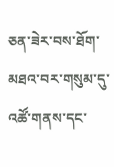ཅན་ཟེར་བས་ཐོག་མཐའ་བར་གསུམ་དུ་འཚོ་གནས་དང་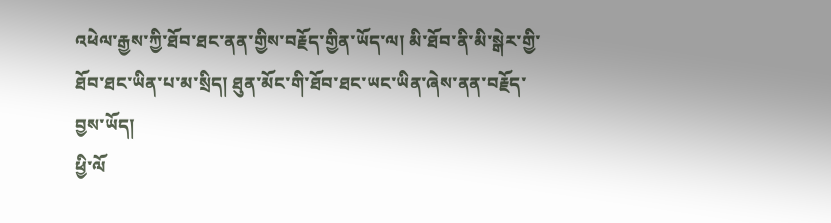འཕེལ་རྒྱས་ཀྱི་ཐོབ་ཐང་ནན་གྱིས་བརྗོད་གྱིན་ཡོད་ལ། མི་ཐོབ་ནི་མི་སྒེར་གྱི་ཐོབ་ཐང་ཡིན་པ་མ་སྲིད། ཐུན་མོང་གི་ཐོབ་ཐང་ཡང་ཡིན་ཞེས་ནན་བརྗོད་བྱས་ཡོད།
ཕྱི་ལོ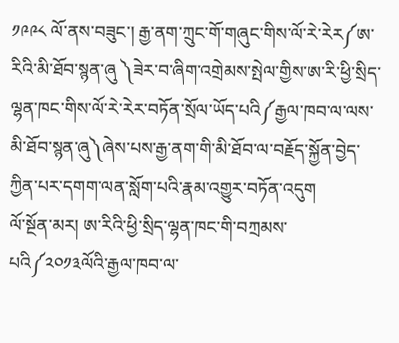༡༩༩༨ ལོ་ནས་བཟུང་། རྒྱ་ནག་ཀྲུང་གོ་གཞུང་གིས་ལོ་རེ་རེར༼ཨ་རིའི་མི་ཐོབ་སྙན་ཞུ ༽ཟེར་བ་ཞིག་འགྲེམས་སྤེལ་གྱིས་ཨ་རི་ཕྱི་སྲིད་ལྷན་ཁང་གིས་ལོ་རེ་རེར་བཏོན་སྲོལ་ཡོད་པའི༼རྒྱལ་ཁབ་ལ་ལས་མི་ཐོབ་སྙན་ཞུ༽ཞེས་པས་རྒྱ་ནག་གི་མི་ཐོབ་ལ་བརྗོད་སྐྱོན་བྱེད་ཀྱིན་པར་དགག་ལན་སློག་པའི་རྣམ་འགྱུར་བཏོན་འདུག
ལོ་སྔོན་མར། ཨ་རིའི་ཕྱི་སྲིད་ལྷན་ཁང་གི་བཀྲམས་པའི༼༢༠༡༣ལོའི་རྒྱལ་ཁབ་ལ་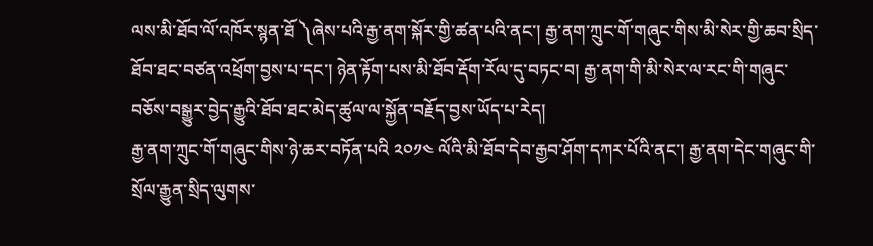ལས་མི་ཐོབ་ལོ་འཁོར་སྙན་ཐོ ༽ཞེས་པའི་རྒྱ་ནག་སྐོར་གྱི་ཚན་པའི་ནང་། རྒྱ་ནག་ཀྲུང་གོ་གཞུང་གིས་མི་སེར་གྱི་ཆབ་སྲིད་ཐོབ་ཐང་བཙན་འཕྲོག་བྱས་པ་དང་། ཉེན་རྟོག་པས་མི་ཐོབ་རྡོག་རོལ་དུ་བཏང་བ། རྒྱ་ནག་གི་མི་སེར་ལ་རང་གི་གཞུང་བཅོས་བསྒྱུར་བྱེད་རྒྱུའི་ཐོབ་ཐང་མེད་ཚུལ་ལ་སྐྱོན་བརྗོད་བྱས་ཡོད་པ་རེད།
རྒྱ་ནག་ཀྲུང་གོ་གཞུང་གིས་ཉེ་ཆར་བཏོན་པའི ༢༠༡༤ ལོའི་མི་ཐོབ་དེབ་རྒྱབ་ཤོག་དཀར་པོའི་ནང་། རྒྱ་ནག་དེང་གཞུང་གི་སྲོལ་རྒྱུན་སྲིད་ལུགས་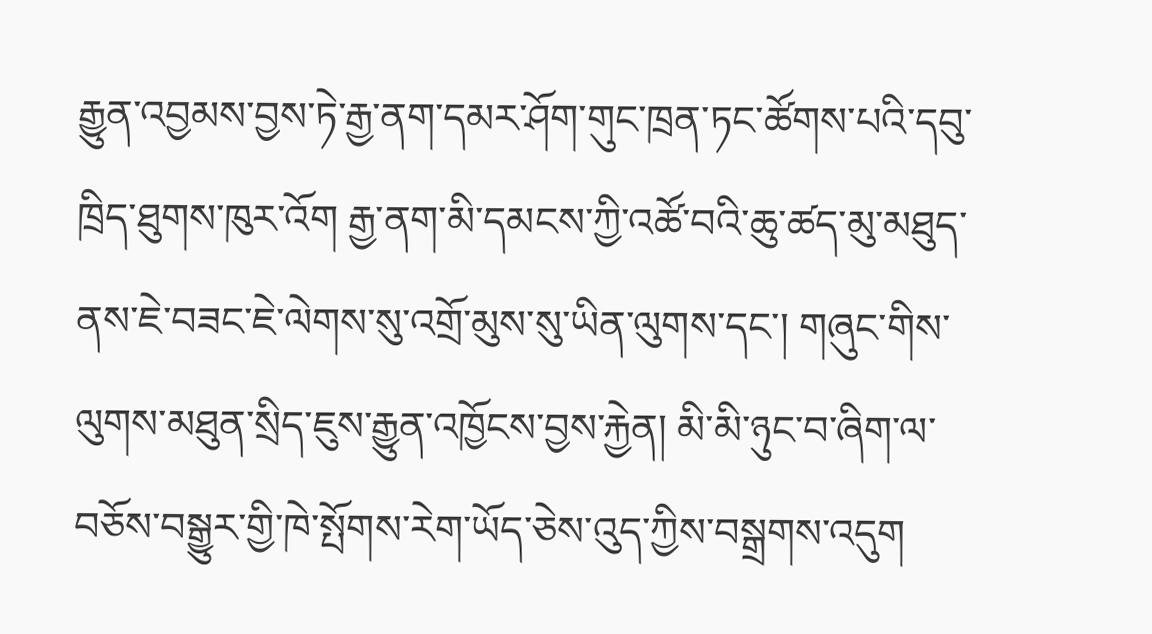རྒྱུན་འབྱམས་བྱས་ཏེ་རྒྱ་ནག་དམར་ཤོག་གུང་ཁྲན་ཏང་ཚོགས་པའི་དབུ་ཁྲིད་ཐུགས་ཁུར་འོག རྒྱ་ནག་མི་དམངས་ཀྱི་འཚོ་བའི་ཆུ་ཚད་མུ་མཐུད་ནས་ཇེ་བཟང་ཇེ་ལེགས་སུ་འགྲོ་མུས་སུ་ཡིན་ལུགས་དང་། གཞུང་གིས་ལུགས་མཐུན་སྲིད་ཇུས་རྒྱུན་འཁྱོངས་བྱས་རྐྱེན། མི་མི་ཉུང་བ་ཞིག་ལ་བཅོས་བསྒྱུར་གྱི་ཁེ་སྤོགས་རེག་ཡོད་ཅེས་འུད་ཀྱིས་བསྒྲགས་འདུག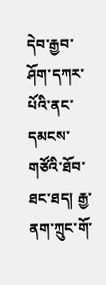དེབ་རྒྱབ་ཤོག་དཀར་པོའི་ནང་དམངས་གཙོའི་ཐོབ་ཐང་ཐད། རྒྱ་ནག་ཀྲུང་གོ་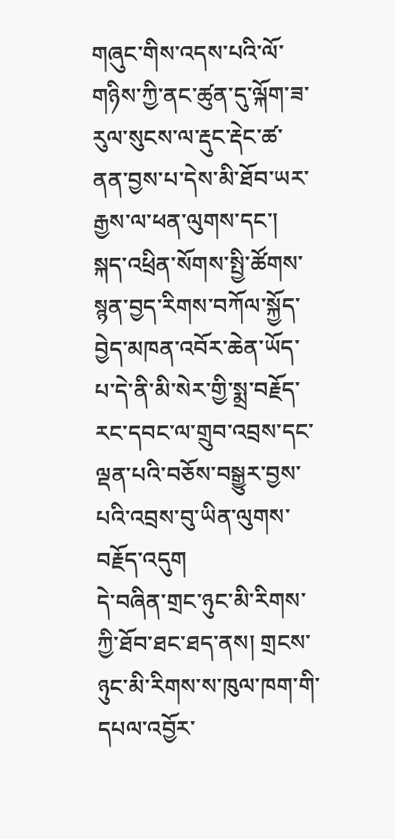གཞུང་གིས་འདས་པའི་ལོ་གཉིས་ཀྱི་ནང་ཚུན་དུ་ལྐོག་ཟ་རུལ་སུངས་ལ་རྡུང་རྡེང་ཚ་ནན་བྱས་པ་དེས་མི་ཐོབ་ཡར་རྒྱས་ལ་ཕན་ལུགས་དང་། སྐད་འཕྲིན་སོགས་སྤྱི་ཚོགས་སྙན་བྱད་རིགས་བཀོལ་སྐྱོད་བྱེད་མཁན་འབོར་ཆེན་ཡོད་པ་དེ་ནི་མི་སེར་གྱི་སྨྲ་བརྗོད་རང་དབང་ལ་གྲུབ་འབྲས་དང་ལྡན་པའི་བཅོས་བསྒྱུར་བྱས་པའི་འབྲས་བུ་ཡིན་ལུགས་བརྗོད་འདུག
དེ་བཞིན་གྲང་ཉུང་མི་རིགས་ཀྱི་ཐོབ་ཐང་ཐད་ནས། གྲངས་ཉུང་མི་རིགས་ས་ཁུལ་ཁག་གི་དཔལ་འབྱོར་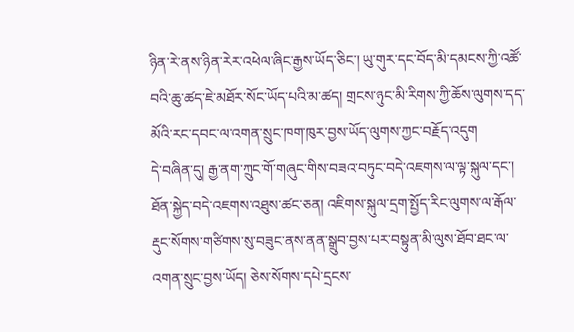ཉིན་རེ་ནས་ཉིན་རེར་འཕེལ་ཞིང་རྒྱས་ཡོད་ཅིང་། ཡུ་གུར་དང་བོད་མི་དམངས་ཀྱི་འཚོ་བའི་ཆུ་ཚད་ཇེ་མཐོར་སོང་ཡོད་པའི་མ་ཚད། གྲངས་ཉུང་མི་རིགས་ཀྱི་ཆོས་ལུགས་དད་མོའི་རང་དབང་ལ་འགན་སྲུང་ཁག་ཁུར་བྱས་ཡོད་ལུགས་ཀྱང་བརྗོད་འདུག
དེ་བཞིན་དུ། རྒྱ་ནག་ཀྲུང་གོ་གཞུང་གིས་བཟའ་བཏུང་བདེ་འཇགས་ལ་ལྟ་སྐུལ་དང་། ཐོན་སྐྱེད་བདེ་འཇགས་འཐུས་ཚང་ཅན། འཇིགས་སྐུལ་དྲག་སྤྱོད་རིང་ལུགས་ལ་རྒོལ་རྡུང་སོགས་གཙིགས་སུ་བཟུང་ནས་ནན་སྒྲུབ་བྱས་པར་བསྟུན་མི་ལུས་ཐོབ་ཐང་ལ་འགན་སྲུང་བྱས་ཡོད། ཅེས་སོགས་དཔེ་དྲངས་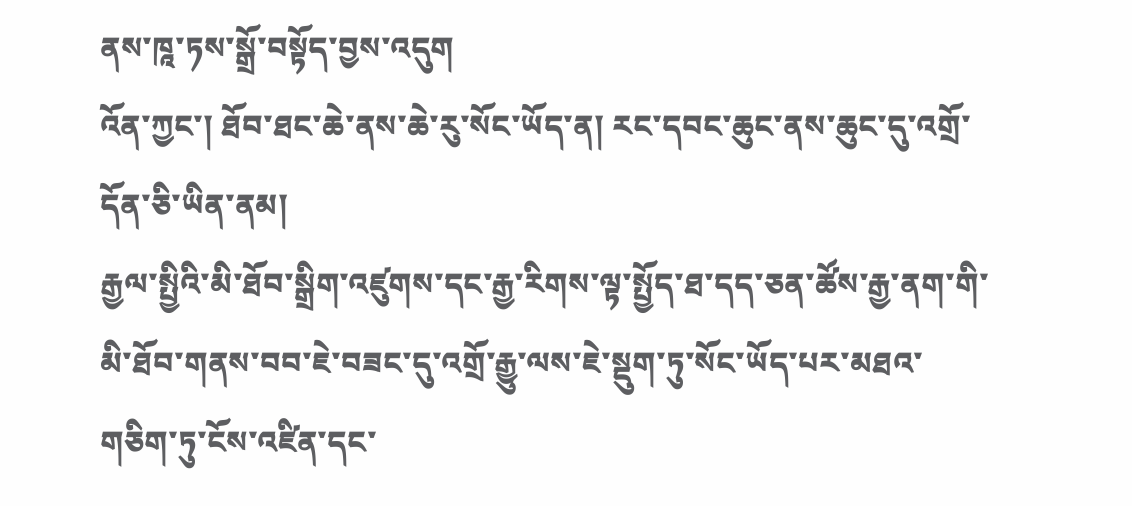ནས་ཁཱ་ཏས་སྒྲོ་བསྟོད་བྱས་འདུག
འོན་ཀྱང་། ཐོབ་ཐང་ཆེ་ནས་ཆེ་རུ་སོང་ཡོད་ན། རང་དབང་ཆུང་ནས་ཆུང་དུ་འགྲོ་དོན་ཅི་ཡིན་ནམ།
རྒྱལ་སྤྱིའི་མི་ཐོབ་སྒྲིག་འཛུགས་དང་རྒྱ་རིགས་ལྟ་སྤྱོད་ཐ་དད་ཅན་ཚོས་རྒྱ་ནག་གི་མི་ཐོབ་གནས་བབ་ཇེ་བཟང་དུ་འགྲོ་རྒྱུ་ལས་ཇེ་སྡུག་ཏུ་སོང་ཡོད་པར་མཐའ་གཅིག་ཏུ་ངོས་འཛིན་དང་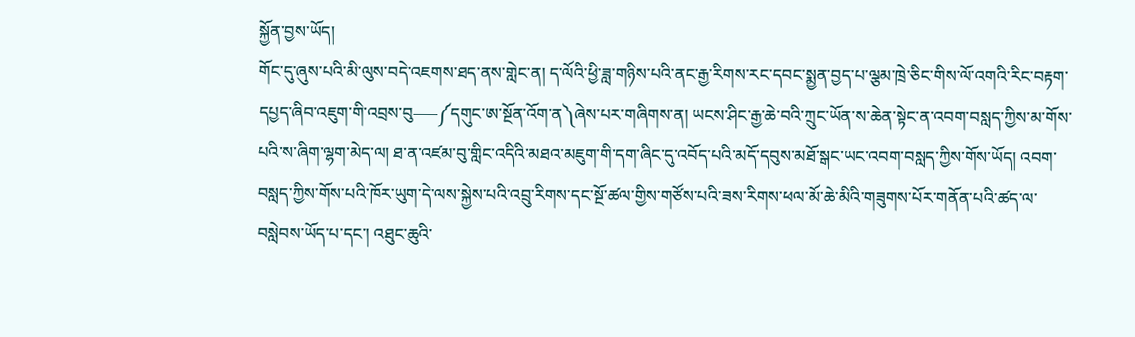སྐྱོན་བྱས་ཡོད།
གོང་དུ་ཞུས་པའི་མི་ལུས་བདེ་འཇགས་ཐད་ནས་གླེང་ན། ད་ལོའི་ཕྱི་ཟླ་གཉིས་པའི་ནང་རྒྱ་རིགས་རང་དབང་སྨྱན་བྱད་པ་ལྕམ་ཁྲེ་ཅིང་གིས་ལོ་འགའི་རིང་བརྟག་དཔྱད་ཞིབ་འཇུག་གི་འབྲས་བུ—–༼དགུང་ཨ་སྔོན་འོག་ན༽ཞེས་པར་གཞིགས་ན། ཡངས་ཤིང་རྒྱ་ཆེ་བའི་ཀྲུང་ཡོན་ས་ཆེན་སྟེང་ན་འབག་བསླད་ཀྱིས་མ་གོས་པའི་ས་ཞིག་ལྷག་མེད་ལ། ཐ་ན་འཛམ་བུ་གླིང་འདིའི་མཐའ་མཇུག་གི་དག་ཞིང་དུ་འབོད་པའི་མདོ་དབུས་མཐོ་སྒང་ཡང་འབག་བསླད་ཀྱིས་གོས་ཡོད། འབག་བསླད་ཀྱིས་གོས་པའི་ཁོར་ཡུག་དེ་ལས་སྐྱེས་པའི་འབྲུ་རིགས་དང་སྔོ་ཚལ་གྱིས་གཙོས་པའི་ཟས་རིགས་ཕལ་མོ་ཆེ་མིའི་གཟུགས་པོར་གནོན་པའི་ཚད་ལ་བསླེབས་ཡོད་པ་དང་། འཐུང་ཆུའི་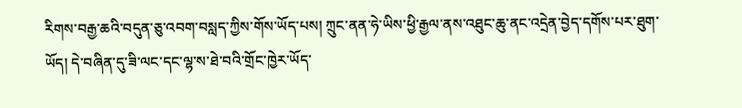རིགས་བརྒྱ་ཆའི་བདུན་ཅུ་འབག་བསླད་ཀྱིས་གོས་ཡོད་པས། ཀྲུང་ནན་ཧེ་ཡིས་ཕྱི་རྒྱལ་ནས་འཐུང་ཆུ་ནང་འདྲེན་བྱེད་དགོས་པར་ཐུག་ཡོད། དེ་བཞིན་དུ་ཟི་ལང་དང་ལྷ་ས་ཐེ་བའི་གྲོང་ཁྱེར་ཡོད་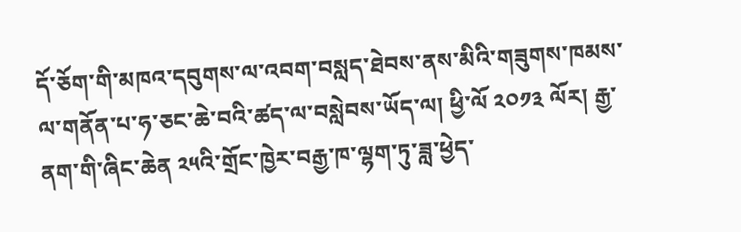དོ་ཅོག་གི་མཁའ་དབུགས་ལ་འབག་བསླད་ཐེབས་ནས་མིའི་གཟུགས་ཁམས་ལ་གནོན་པ་ཧ་ཅང་ཆེ་བའི་ཚད་ལ་བསླེབས་ཡོད་ལ། ཕྱི་ལོ ༢༠༡༣ ལོར། རྒྱ་ནག་གི་ཞིང་ཆེན ༢༥འི་གྲོང་ཁྱེར་བརྒྱ་ཁ་ལྷག་ཏུ་ཟླ་ཕྱེད་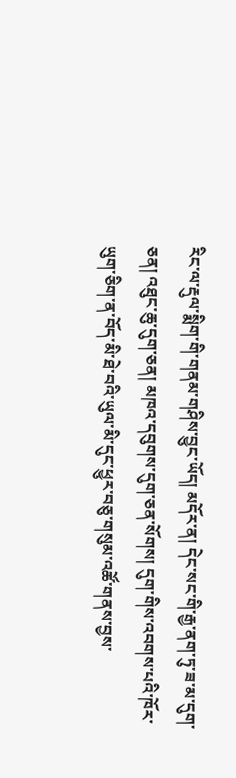རིང་ལ་རྡུལ་སྨིག་གི་གནམ་གཤིས་བྱུང་ཡོད། མདོར་ན། དེང་སང་གི་རྒྱ་ནག་ཏུ་ཟ་མ་དུག་ཅན། འཐུང་ཆུ་དུག་ཅན། མཁའ་དབུགས་དུག་ཅན་སོགས། དུག་གིས་འབགས་པའི་ཁོར་ཡུག་ཅིག་ན་བོད་མི་ཐེ་བའི་ཡུལ་མི་དུང་ཕྱུར་བཅུ་གསུམ་འཚོ་གནས་བྱས་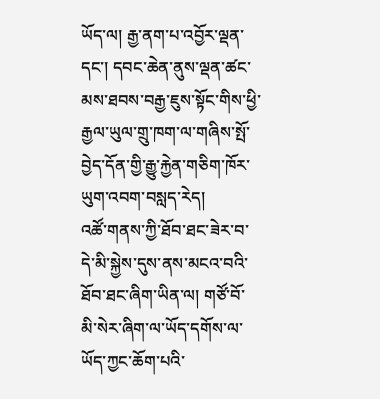ཡོད་ལ། རྒྱ་ནག་པ་འབྱོར་ལྡན་དང་། དབང་ཆེན་ནུས་ལྡན་ཚང་མས་ཐབས་བརྒྱ་ཇུས་སྟོང་གིས་ཕྱི་རྒྱལ་ཡུལ་གྲུ་ཁག་ལ་གཞིས་སྤོ་བྱེད་དོན་གྱི་རྒྱུ་རྐྱེན་གཅིག་ཁོར་ཡུག་འབག་བསླད་རེད།
འཚོ་གནས་ཀྱི་ཐོབ་ཐང་ཟེར་བ་དེ་མི་སྐྱེས་དུས་ནས་མངའ་བའི་ཐོབ་ཐང་ཞིག་ཡིན་ལ། གཙོ་བོ་མི་སེར་ཞིག་ལ་ཡོད་དགོས་ལ་ཡོད་ཀྱང་ཆོག་པའི་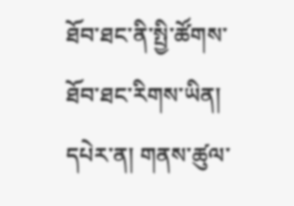ཐོབ་ཐང་ནི་སྤྱི་ཚོགས་ཐོབ་ཐང་རིགས་ཡིན། དཔེར་ན། གནས་ཚུལ་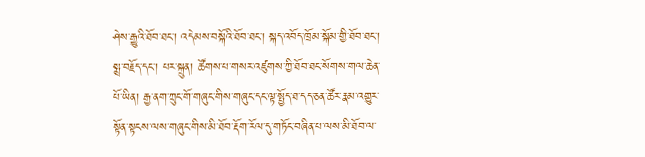ཤེས་རྒྱུའི་ཐོབ་ཐང་། འདེམས་བསྐོའི་ཐོབ་ཐང་། སྐད་འབོད་ཁྲོམ་སྐོམ་གྱི་ཐོབ་ཐང་། སྨྲ་བརྗོད་དང་། པར་སྐྲུན། ཚོགས་པ་གསར་འཛུགས་ཀྱི་ཐོབ་ཐང་སོགས་གལ་ཆེན་པོ་ཡིན། རྒྱ་ནག་ཀྲུང་གོ་གཞུང་གིས་གཞུང་དང་ལྟ་སྤྱོད་ཐ་དད་ཅན་ཚོར་རྣམ་འགྱུར་སྟོན་སྟངས་ལས་གཞུང་གིས་མི་ཐོབ་རྡོག་རོལ་དུ་གཏོང་བཞིན་པ་ལས་མི་ཐོབ་ལ་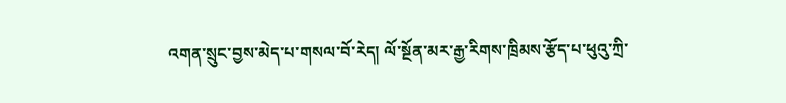འགན་སྲུང་བྱས་མེད་པ་གསལ་བོ་རེད། ལོ་སྔོན་མར་རྒྱ་རིགས་ཁྲིམས་རྩོད་པ་ཕུའུ་ཀྲི་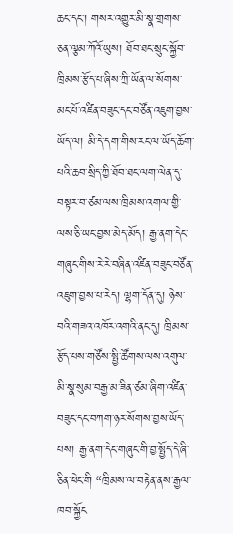ཆང་དང་། གསར་འགྱུར་མི་སྣ་གྲགས་ཅན་ལྕམ་ཀོའོ་ཡུས། ཐོབ་ཐང་སྲུང་སྐྱོབ་ཁྲིམས་རྩོད་པ་ཞིས་ཀྲི་ཡོན་ལ་སོགས་མང་པོ་འཛིན་བཟུང་དང་བཙོན་འཇུག་བྱས་ཡོད་ལ། མི་དེ་དག་གིས་རང་ལ་ཡོད་ཆོག་པའི་ཆབ་སྲིད་ཀྱི་ཐོབ་ཐང་ལག་ལེན་དུ་བསྟར་བ་ཙམ་ལས་ཁྲིམས་འགལ་གྱི་ལས་ཅི་ཡང་བྱས་མེད་མོད། རྒྱ་ནག་དེང་གཞུང་གིས་རེ་རེ་བཞིན་འཛིན་བཟུང་བཙོན་འཇུག་བྱས་པ་རེད། ལྷག་དོན་དུ། ཉེས་བའི་གཟའ་འཁོར་འགའི་ནང་དུ། ཁྲིམས་རྩོད་པས་གཙོས་སྤྱི་ཚོགས་ལས་འགུལ་མི་སྣ་སུམ་བརྒྱ་མ་ཟིན་ཙམ་ཞིག་འཛིན་བཟུང་དང་བཀག་ཉར་སོགས་བྱས་ཡོད་པས། རྒྱ་ནག་དེང་གཞུང་གི་བྱ་སྤྱོད་དེ་ཞི་ཅིན་ཕེང་གི “ཁྲིམས་ལ་བརྟེན་ནས་རྒྱལ་ཁབ་སྐྱོང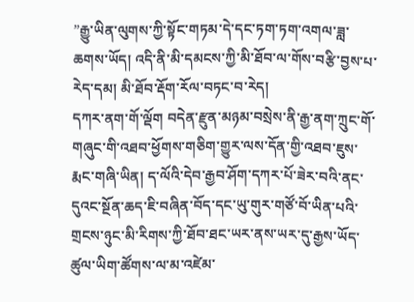”རྒྱུ་ཡིན་ལུགས་ཀྱི་སྟོང་གཏམ་དེ་དང་ཏག་ཏག་འགལ་ཟླ་ཆགས་ཡོད། འདི་ནི་མི་དམངས་ཀྱི་མི་ཐོབ་ལ་གོས་བརྩི་བྱས་པ་རེད་དམ། མི་ཐོབ་རྡོག་རོལ་བཏང་བ་རེད།
དཀར་ནག་གོ་ལྡོག བདེན་རྫུན་མཉམ་བསྲེས་ནི་རྒྱ་ནག་ཀྲུང་གོ་གཞུང་གི་འཐབ་ཕྱོགས་གཅིག་གྱུར་ལས་དོན་གྱི་འཐབ་ཇུས་རྨང་གཞི་ཡིན། ད་ལོའི་དེབ་རྒྱབ་ཤོག་དཀར་པོ་ཟེར་བའི་ནང་དུའང་སྔོན་ཆད་ཇི་བཞིན་བོད་དང་ཡུ་གུར་གཙོ་བོ་ཡིན་པའི་གྲངས་ཉུང་མི་རིགས་ཀྱི་ཐོབ་ཐང་ཡར་ནས་ཡར་དུ་རྒྱས་ཡོད་ཚུལ་ཡིག་ཚོགས་ལ་མ་འཛེམ་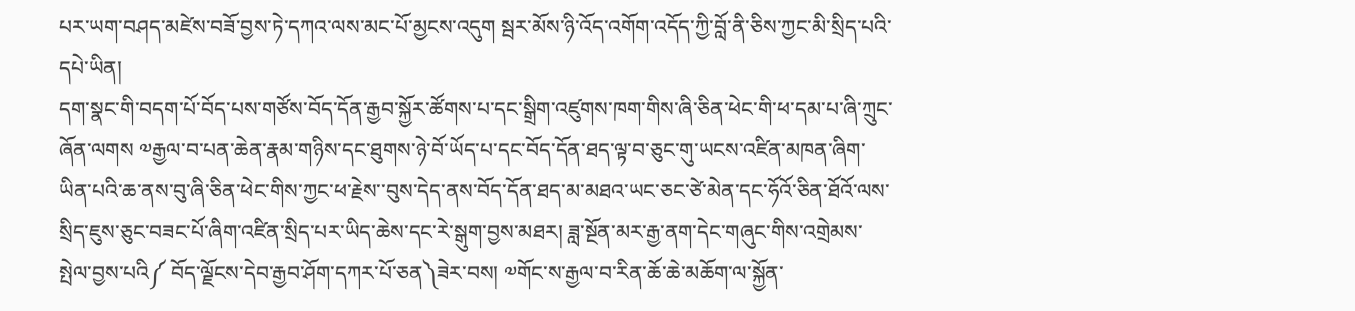པར་ཡག་བཤད་མཛེས་བཟོ་བྱས་ཏེ་དཀའ་ལས་མང་པོ་མྱངས་འདུག སྦར་མོས་ཉི་འོད་འགོག་འདོད་ཀྱི་བློ་ནི་ཅིས་ཀྱང་མི་སྲིད་པའི་དཔེ་ཡིན།
དག་སྣང་གི་བདག་པོ་བོད་པས་གཙོས་བོད་དོན་རྒྱབ་སྐྱོར་ཚོགས་པ་དང་སྒྲིག་འཛུགས་ཁག་གིས་ཞི་ཅིན་ཕེང་གི་ཕ་དམ་པ་ཞི་ཀྲུང་ཞོན་ལགས ༧རྒྱལ་བ་པན་ཆེན་རྣམ་གཉིས་དང་ཐུགས་ཉེ་བོ་ཡོད་པ་དང་བོད་དོན་ཐད་ལྟ་བ་ཅུང་གུ་ཡངས་འཛིན་མཁན་ཞིག་ཡིན་པའི་ཆ་ནས་བུ་ཞི་ཅིན་ཕེང་གིས་ཀྱང་ཕ་རྗེས་་བུས་དེད་ནས་བོད་དོན་ཐད་མ་མཐའ་ཡང་ཅང་ཙེ་མེན་དང་ཧོའོ་ཅིན་ཐོའོ་ལས་སྲིད་ཇུས་ཅུང་བཟང་པོ་ཞིག་འཛིན་སྲིད་པར་ཡིད་ཆེས་དང་རེ་སྒུག་བྱས་མཐར། ཟླ་སྔོན་མར་རྒྱ་ནག་དེང་གཞུང་གིས་འགྲེམས་སྤེལ་བྱས་པའི༼ བོད་ལྗོངས་དེབ་རྒྱབ་ཤོག་དཀར་པོ་ཅན༽ཟེར་བས། ༧གོང་ས་རྒྱལ་བ་རིན་ཆོ་ཆེ་མཆོག་ལ་སྐྱོན་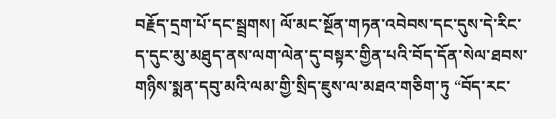བརྗོད་དྲག་པོ་དང་སྦྲགས། ལོ་མང་སྔོན་གཏན་འབེབས་དང་དུས་དེ་རིང་ད་དུང་མུ་མཐུད་ནས་ལག་ལེན་དུ་བསྟར་གྱིན་པའི་བོད་དོན་སེལ་ཐབས་གཉིས་སྨན་དབུ་མའི་ལམ་གྱི་སྲིད་ཇུས་ལ་མཐའ་གཅིག་ཏུ “བོད་རང་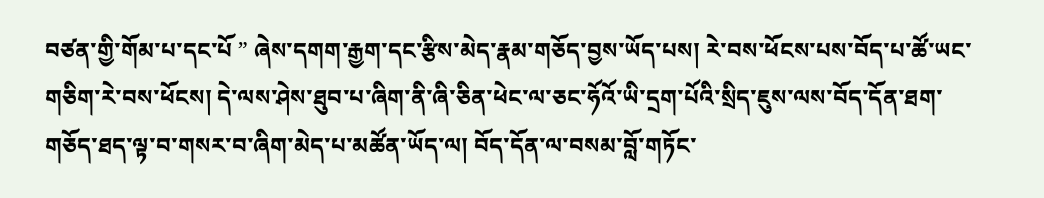བཙན་གྱི་གོམ་པ་དང་པོ ” ཞེས་དགག་རྒྱག་དང་རྩིས་མེད་རྣམ་གཅོད་བྱས་ཡོད་པས། རེ་བས་ཕོངས་པས་བོད་པ་ཚོ་ཡང་གཅིག་རེ་བས་ཕོངས། དེ་ལས་ཤེས་ཐུབ་པ་ཞིག་ནི་ཞི་ཅིན་ཕེང་ལ་ཅང་ཧོའོ་ཡི་དྲག་པོའི་སྲིད་ཇུས་ལས་བོད་དོན་ཐག་གཅོད་ཐད་ལྟ་བ་གསར་བ་ཞིག་མེད་པ་མཚོན་ཡོད་ལ། བོད་དོན་ལ་བསམ་བློ་གཏོང་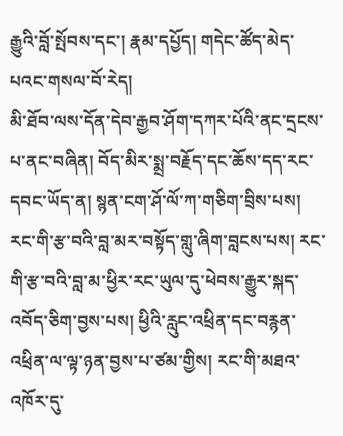རྒྱུའི་བློ་སྤོབས་དང་། རྣམ་དཔྱོད། གདེང་ཚོད་མེད་པའང་གསལ་བོ་རེད།
མི་ཐོབ་ལས་དོན་དེབ་རྒྱབ་ཤོག་དཀར་པོའི་ནང་དྲངས་པ་ནང་བཞིན། བོད་མིར་སྨྲ་བརྗོད་དང་ཆོས་དད་རང་དབང་ཡོད་ན། སྙན་ངག་ཤོ་ལོ་ཀ་གཅིག་བྲིས་པས། རང་གི་རྩ་བའི་བླ་མར་བསྟོད་གླུ་ཞིག་བླངས་པས། རང་གི་རྩ་བའི་བླ་མ་ཕྱིར་རང་ཡུལ་དུ་ཕེབས་རྒྱུར་སྐད་འབོད་ཅིག་བྱས་པས། ཕྱིའི་རླུང་འཕྲིན་དང་བརྙན་འཕྲིན་ལ་ལྟ་ཉན་བྱས་པ་ཙམ་གྱིས། རང་གི་མཐའ་འཁོར་དུ་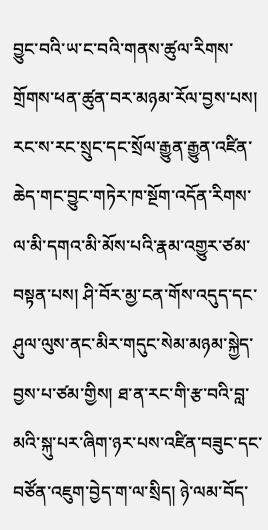བྱུང་བའི་ཡ་ང་བའི་གནས་ཚུལ་རིགས་གྲོགས་ཕན་ཚུན་བར་མཉམ་རོལ་བྱས་པས། རང་ས་རང་སྲུང་དང་སྲོལ་རྒྱུན་རྒྱུན་འཛིན་ཆེད་གང་བྱུང་གཏེར་ཁ་སྔོག་འདོན་རིགས་ལ་མི་དགའ་མི་མོས་པའི་རྣམ་འགྱུར་ཙམ་བསྟན་པས། ཤི་བོར་མྱ་ངན་གོས་འདུད་དང་ཤུལ་ལུས་ནང་མིར་གདུང་སེམ་མཉམ་སྐྱེད་བྱས་པ་ཙམ་གྱིས། ཐ་ན་རང་གི་རྩ་བའི་བླ་མའི་སྐུ་པར་ཞིག་ཉར་པས་འཛིན་བཟུང་དང་བཙོན་འཇུག་བྱེད་ག་ལ་སྲིད། ཉེ་ལམ་བོད་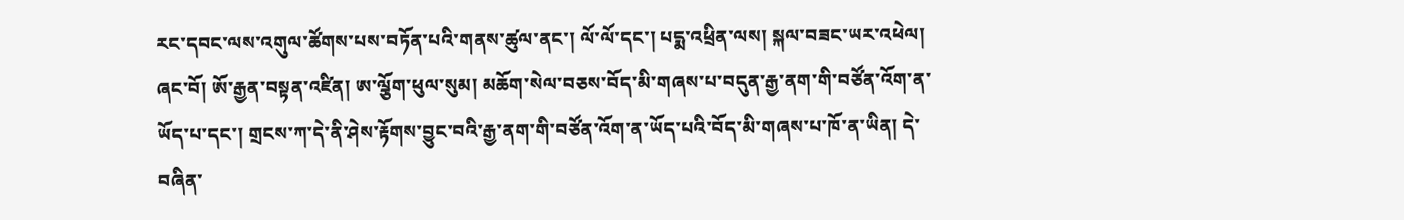རང་དབང་ལས་འགུལ་ཚོགས་པས་བཏོན་པའི་གནས་ཚུལ་ནང་། ལོ་ལོ་དང་། པདྨ་འཕྲིན་ལས། སྐལ་བཟང་ཡར་འཕེལ། ཞང་བོ། ཨོ་རྒྱན་བསྟན་འཛིན། ཨ་ལྕོག་ཕུལ་སུམ། མཆོག་སེལ་བཅས་བོད་མི་གཞས་པ་བདུན་རྒྱ་ནག་གི་བཙོན་འོག་ན་ཡོད་པ་དང་། གྲངས་ཀ་དེ་ནི་ཤེས་རྟོགས་བྱུང་བའི་རྒྱ་ནག་གི་བཙོན་འོག་ན་ཡོད་པའི་བོད་མི་གཞས་པ་ཁོ་ན་ཡིན། དེ་བཞིན་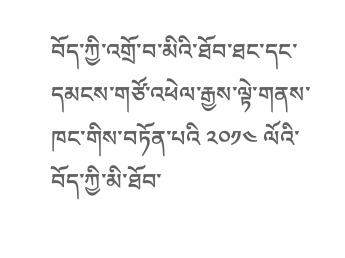བོད་ཀྱི་འགྲོ་བ་མིའི་ཐོབ་ཐང་དང་དམངས་གཙོ་འཕེལ་རྒྱས་ལྟེ་གནས་ཁང་གིས་བཏོན་པའི ༢༠༡༤ ལོའི་བོད་ཀྱི་མི་ཐོབ་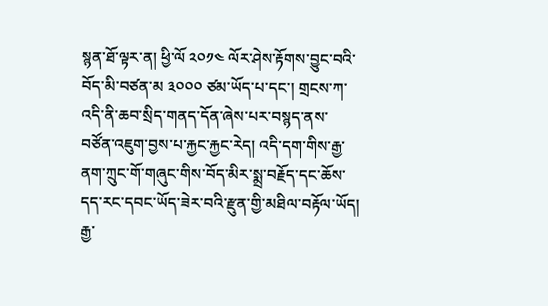སྙན་ཐོ་ལྟར་ན། ཕྱི་ལོ ༢༠༡༤ ལོར་ཤེས་རྟོགས་བྱུང་བའི་བོད་མི་བཙན་མ ༣༠༠༠ ཙམ་ཡོད་པ་དང་། གྲངས་ཀ་འདི་ནི་ཆབ་སྲིད་གནད་དོན་ཞེས་པར་བསྙད་ནས་བཙོན་འཇུག་བྱས་པ་རྐྱང་རྐྱང་རེད། འདི་དག་གིས་རྒྱ་ནག་ཀྲུང་གོ་གཞུང་གིས་བོད་མིར་སྨྲ་བརྗོད་དང་ཆོས་དད་རང་དབང་ཡོད་ཟེར་བའི་རྫུན་གྱི་མཐིལ་བརྟོལ་ཡོད།
རྒྱ་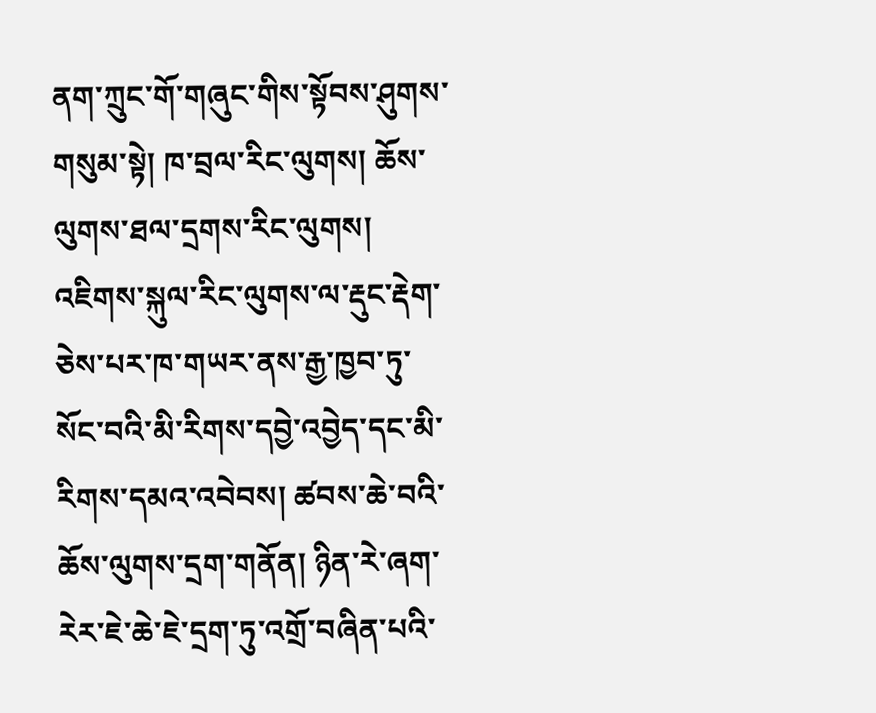ནག་ཀྲུང་གོ་གཞུང་གིས་སྟོབས་ཤུགས་གསུམ་སྟེ། ཁ་བྲལ་རིང་ལུགས། ཆོས་ལུགས་ཐལ་དྲགས་རིང་ལུགས། འཇིགས་སྐུལ་རིང་ལུགས་ལ་རྡུང་རྡེག་ཅེས་པར་ཁ་གཡར་ནས་རྒྱ་ཁྱབ་ཏུ་སོང་བའི་མི་རིགས་དབྱེ་འབྱེད་དང་མི་རིགས་དམའ་འབེབས། ཚབས་ཆེ་བའི་ཆོས་ལུགས་དྲག་གནོན། ཉིན་རེ་ཞག་རེར་ཇེ་ཆེ་ཇེ་དྲག་ཏུ་འགྲོ་བཞིན་པའི་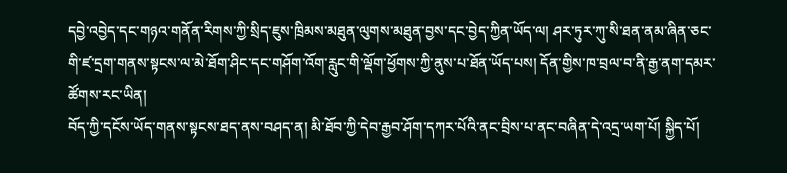དབྱེ་འབྱེད་དང་གཉའ་གནོན་རིགས་ཀྱི་སྲིད་ཇུས་ཁྲིམས་མཐུན་ལུགས་མཐུན་བྱས་དང་བྱེད་ཀྱིན་ཡོད་ལ། ཤར་ཏུར་ཀུ་སི་ཐན་ནམ་ཞིན་ཅང་གི་ཛ་དྲག་གནས་སྟངས་ལ་མེ་ཐོག་ཤིང་དང་གཤོག་འོག་རླུང་གི་ལྡོག་ཕྱོགས་ཀྱི་ནུས་པ་ཐོན་ཡོད་པས། དོན་གྱིས་ཁ་བྲལ་བ་ནི་རྒྱ་ནག་དམར་ཚོགས་རང་ཡིན།
བོད་ཀྱི་དངོས་ཡོད་གནས་སྟངས་ཐད་ནས་བཤད་ན། མི་ཐོབ་ཀྱི་དེབ་རྒྱབ་ཤོག་དཀར་པོའི་ནང་བྲིས་པ་ནང་བཞིན་དེ་འདྲ་ཡག་པོ། སྐྱིད་པོ།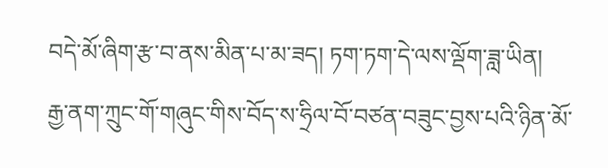བདེ་མོ་ཞིག་རྩ་བ་ནས་མིན་པ་མ་ཟད། ཏག་ཏག་དེ་ལས་ལྡོག་ཟླ་ཡིན།
རྒྱ་ནག་ཀྲུང་གོ་གཞུང་གིས་བོད་ས་ཧྲིལ་བོ་བཙན་བཟུང་བྱས་པའི་ཉིན་མོ་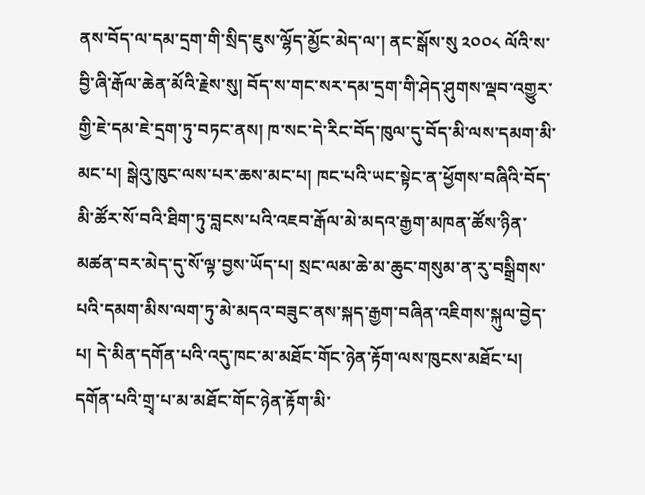ནས་བོད་ལ་དམ་དྲག་གི་སྲིད་ཇུས་ལྷོད་མྱོང་མེད་ལ་། ནང་སྒོས་སུ ༢༠༠༨ ལོའི་ས་བྱི་ཞི་རྒོལ་ཆེན་མོའི་རྗེས་སུ། བོད་ས་གང་སར་དམ་དྲག་གི་ཤེད་ཤུགས་ལྡབ་འགྱུར་གྱི་ཇེ་དམ་ཇེ་དྲག་ཏུ་བཏང་ནས། ཁ་སང་དེ་རིང་བོད་ཁུལ་དུ་བོད་མི་ལས་དམག་མི་མང་པ། སྒེའུ་ཁུང་ལས་པར་ཆས་མང་པ། ཁང་པའི་ཡང་སྟེང་ན་ཕྱོགས་བཞིའི་བོད་མི་ཚོར་སོ་བའི་ཐིག་ཏུ་བླངས་པའི་འཇབ་རྒོལ་མེ་མདའ་རྒྱག་མཁན་ཚོས་ཉིན་མཚན་བར་མེད་དུ་སོ་ལྟ་བྱས་ཡོད་པ། སྲང་ལམ་ཆེ་མ་ཆུང་གསུམ་ན་རུ་བསྒྲིགས་པའི་དམག་མིས་ལག་ཏུ་མེ་མདའ་བཟུང་ནས་སྐད་རྒྱག་བཞིན་འཇིགས་སྐུལ་བྱེད་པ། དེ་མིན་དགོན་པའི་འདུ་ཁང་མ་མཐོང་གོང་ཉེན་རྟོག་ལས་ཁུངས་མཐོང་པ། དགོན་པའི་གྲྭ་པ་མ་མཐོང་གོང་ཉེན་རྟོག་མི་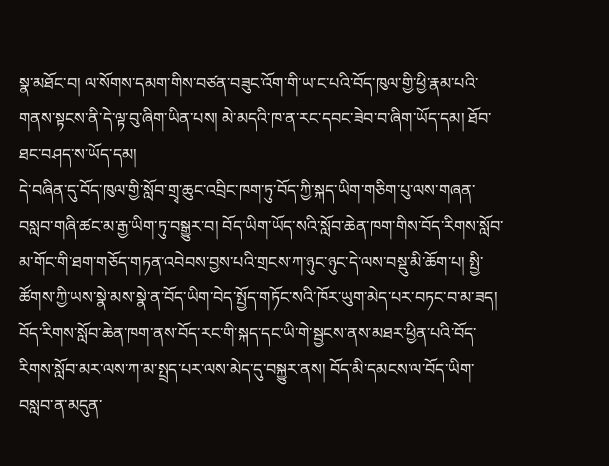སྣ་མཐོང་བ། ལ་སོགས་དམག་གིས་བཙན་བཟུང་འོག་གི་ཡ་ང་པའི་བོད་ཁུལ་གྱི་ཕྱི་རྣམ་པའི་གནས་སྟངས་ནི་དེ་ལྟ་བུ་ཞིག་ཡིན་པས། མེ་མདའི་ཁ་ན་རང་དབང་ཟེབ་བ་ཞིག་ཡོད་དམ། ཐོབ་ཐང་བཤད་ས་ཡོད་དམ།
དེ་བཞིན་དུ་བོད་ཁུལ་གྱི་སློབ་གྲྭ་ཆུང་འབྲིང་ཁག་ཏུ་བོད་ཀྱི་སྐད་ཡིག་གཅིག་པུ་ལས་གཞན་བསླབ་གཞི་ཚང་མ་རྒྱ་ཡིག་ཏུ་བསྒྱུར་བ། བོད་ཡིག་ཡོད་སའི་སློབ་ཆེན་ཁག་གིས་བོད་རིགས་སློབ་མ་གོང་གི་ཐག་གཅོད་གཏན་འབེབས་བྱས་པའི་གྲངས་ཀ་ཉུང་ཉུང་དེ་ལས་བསྡུ་མི་ཆོག་པ། སྤྱི་ཚོགས་ཀྱི་ཡས་སྣེ་མས་སྣེ་ན་བོད་ཡིག་བེད་སྤྱོད་གཏོང་སའི་ཁོར་ཡུག་མེད་པར་བཏང་བ་མ་ཟད། བོད་རིགས་སློབ་ཆེན་ཁག་ནས་བོད་རང་གི་སྐད་དང་ཡི་གེ་སྦྱངས་ནས་མཐར་ཕྱིན་པའི་བོད་རིགས་སློབ་མར་ལས་ཀ་མ་སྤྲད་པར་ལས་མེད་དུ་བསྐྱུར་ནས། བོད་མི་དམངས་ལ་བོད་ཡིག་བསླབ་ན་མདུན་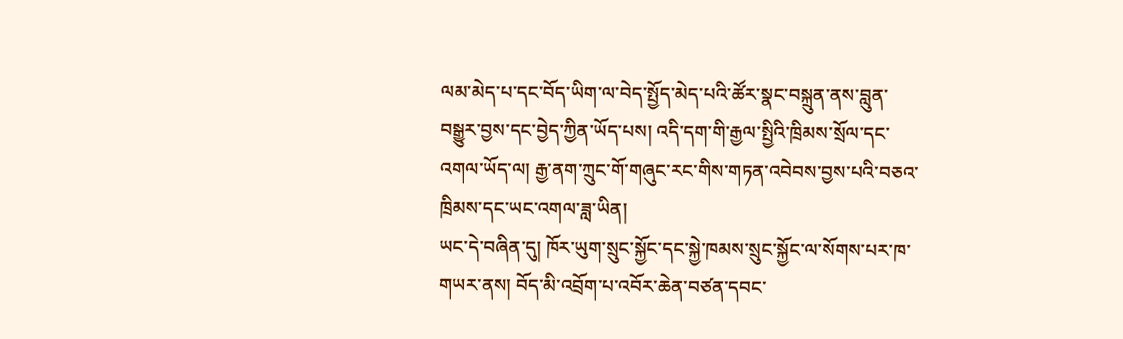ལམ་མེད་པ་དང་བོད་ཡིག་ལ་བེད་སྤྱོད་མེད་པའི་ཚོར་སྣང་བསྐྲུན་ནས་བླུན་བསྒྱུར་བྱས་དང་བྱེད་ཀྱིན་ཡོད་པས། འདི་དག་གི་རྒྱལ་སྤྱིའི་ཁྲིམས་སྲོལ་དང་འགལ་ཡོད་ལ། རྒྱ་ནག་ཀྲུང་གོ་གཞུང་རང་གིས་གཏན་འབེབས་བྱས་པའི་བཅའ་ཁྲིམས་དང་ཡང་འགལ་ཟླ་ཡིན།
ཡང་དེ་བཞིན་དུ། ཁོར་ཡུག་སྲུང་སྐྱོང་དང་སྐྱེ་ཁམས་སྲུང་སྐྱོང་ལ་སོགས་པར་ཁ་གཡར་ནས། བོད་མི་འབྲོག་པ་འབོར་ཆེན་བཙན་དབང་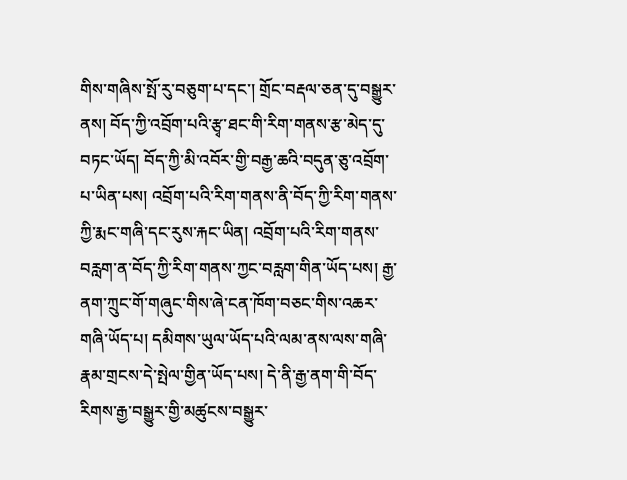གིས་གཞིས་སྤོ་རུ་བཅུག་པ་དང་། གྲོང་བརྡལ་ཅན་དུ་བསྒྱུར་ནས། བོད་ཀྱི་འབྲོག་པའི་རྩྭ་ཐང་གི་རིག་གནས་རྩ་མེད་དུ་བཏང་ཡོད། བོད་ཀྱི་མི་འབོར་གྱི་བརྒྱ་ཆའི་བདུན་ཅུ་འབྲོག་པ་ཡིན་པས། འབྲོག་པའི་རིག་གནས་ནི་བོད་ཀྱི་རིག་གནས་ཀྱི་རྨང་གཞི་དང་རུས་རྐང་ཡིན། འབྲོག་པའི་རིག་གནས་བརླག་ན་བོད་ཀྱི་རིག་གནས་ཀྱང་བརླག་གིན་ཡོད་པས། རྒྱ་ནག་ཀྲུང་གོ་གཞུང་གིས་ཞེ་ངན་ཁོག་བཅང་གིས་འཆར་གཞི་ཡོད་པ། དམིགས་ཡུལ་ཡོད་པའི་ལམ་ནས་ལས་གཞི་རྣམ་གྲངས་དེ་སྤེལ་གྱིན་ཡོད་པས། དེ་ནི་རྒྱ་ནག་གི་བོད་རིགས་རྒྱ་བསྒྱུར་གྱི་མཚུངས་བསྒྱུར་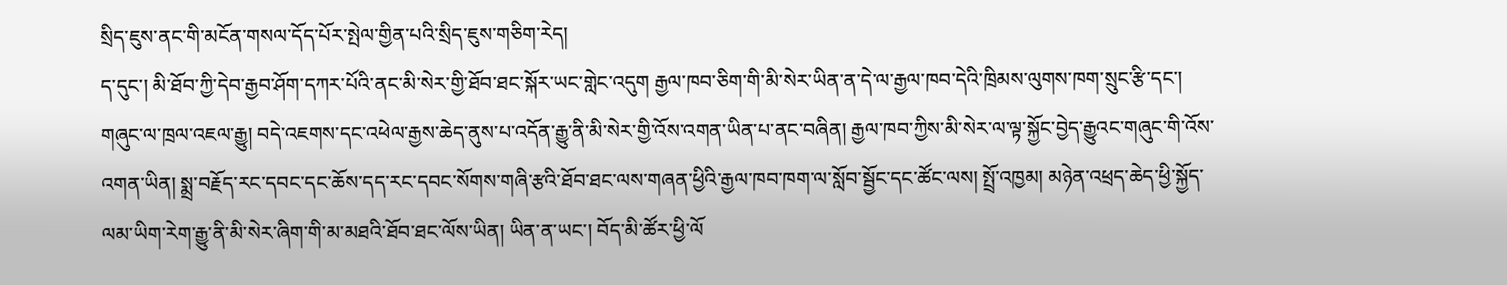སྲིད་ཇུས་ནང་གི་མངོན་གསལ་དོད་པོར་སྤེལ་གྱིན་པའི་སྲིད་ཇུས་གཅིག་རེད།
ད་དུང་། མི་ཐོབ་ཀྱི་དེབ་རྒྱབ་ཤོག་དཀར་པོའི་ནང་མི་སེར་གྱི་ཐོབ་ཐང་སྐོར་ཡང་གླེང་འདུག རྒྱལ་ཁབ་ཅིག་གི་མི་སེར་ཡིན་ན་དེ་ལ་རྒྱལ་ཁབ་དེའི་ཁྲིམས་ལུགས་ཁག་སྲུང་རྩི་དང་། གཞུང་ལ་ཁྲལ་འཇལ་རྒྱུ། བདེ་འཇགས་དང་འཕེལ་རྒྱས་ཆེད་ནུས་པ་འདོན་རྒྱུ་ནི་མི་སེར་གྱི་འོས་འགན་ཡིན་པ་ནང་བཞིན། རྒྱལ་ཁབ་ཀྱིས་མི་སེར་ལ་ལྟ་སྐྱོང་བྱེད་རྒྱུའང་གཞུང་གི་འོས་འགན་ཡིན། སྨྲ་བརྗོད་རང་དབང་དང་ཆོས་དད་རང་དབང་སོགས་གཞི་རྩའི་ཐོབ་ཐང་ལས་གཞན་ཕྱིའི་རྒྱལ་ཁབ་ཁག་ལ་སློབ་སྦྱོང་དང་ཚོང་ལས། སྤྲོ་འཁྱམ། མཉེན་འཕྲད་ཆེད་ཕྱི་སྐྱོད་ལམ་ཡིག་རེག་རྒྱུ་ནི་མི་སེར་ཞིག་གི་མ་མཐའི་ཐོབ་ཐང་ལོས་ཡིན། ཡིན་ན་ཡང་། བོད་མི་ཚོར་ཕྱི་ལོ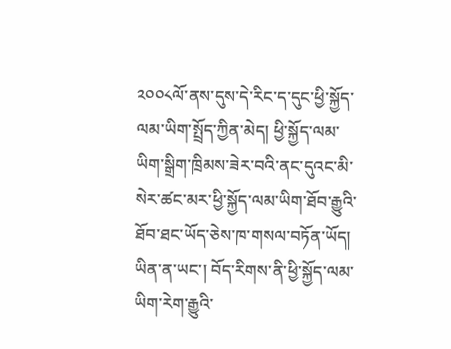༢༠༠༨ལོ་ནས་དུས་དེ་རིང་ད་དུང་ཕྱི་སྐྱོད་ལམ་ཡིག་སྤྲོད་ཀྱིན་མེད། ཕྱི་སྐྱོད་ལམ་ཡིག་སྒྲིག་ཁྲིམས་ཟེར་བའི་ནང་དུའང་མི་སེར་ཚང་མར་ཕྱི་སྐྱོད་ལམ་ཡིག་ཐོབ་རྒྱུའི་ཐོབ་ཐང་ཡོད་ཅེས་ཁ་གསལ་བཏོན་ཡོད། ཡིན་ན་ཡང་། བོད་རིགས་ནི་ཕྱི་སྐྱོད་ལམ་ཡིག་རེག་རྒྱུའི་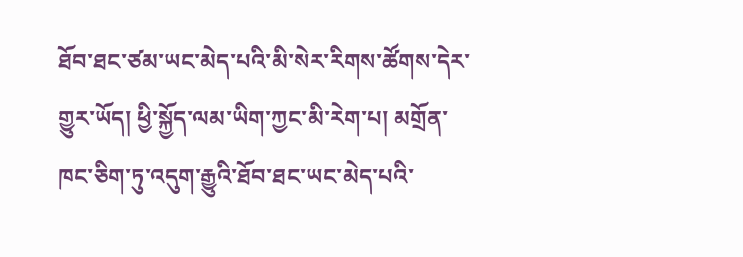ཐོབ་ཐང་ཙམ་ཡང་མེད་པའི་མི་སེར་རིགས་ཚོགས་དེར་གྱུར་ཡོད། ཕྱི་སྐྱོད་ལམ་ཡིག་ཀྱང་མི་རེག་པ། མགྲོན་ཁང་ཅིག་ཏུ་འདུག་རྒྱུའི་ཐོབ་ཐང་ཡང་མེད་པའི་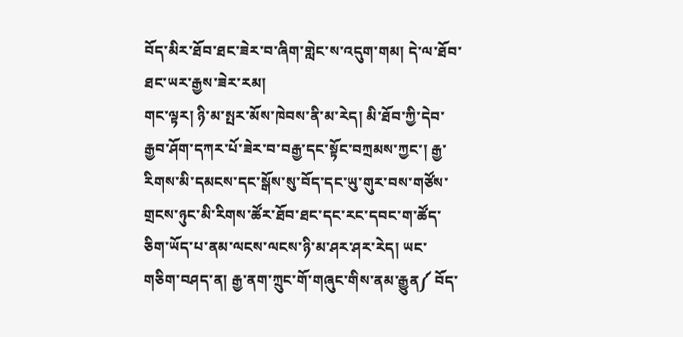བོད་མིར་ཐོབ་ཐང་ཟེར་བ་ཞིག་གླེང་ས་འདུག་གམ། དེ་ལ་ཐོབ་ཐང་ཡར་རྒྱས་ཟེར་རམ།
གང་ལྟར། ཉི་མ་སྤར་མོས་ཁེབས་ནི་མ་རེད། མི་ཐོབ་ཀྱི་དེབ་རྒྱབ་ཤོག་དཀར་པོ་ཟེར་བ་བརྒྱ་དང་སྟོང་བཀྲམས་ཀྱང་། རྒྱ་རིགས་མི་དམངས་དང་སྒོས་སུ་བོད་དང་ཡུ་གུར་བས་གཙོས་གྲངས་ཉུང་མི་རིགས་ཚོར་ཐོབ་ཐང་དང་རང་དབང་ག་ཚོད་ཅིག་ཡོད་པ་ནམ་ལངས་ལངས་ཉི་མ་ཤར་ཤར་རེད། ཡང་གཅིག་བཤད་ན། རྒྱ་ནག་ཀྲུང་གོ་གཞུང་གིས་ནམ་རྒྱུན༼ བོད་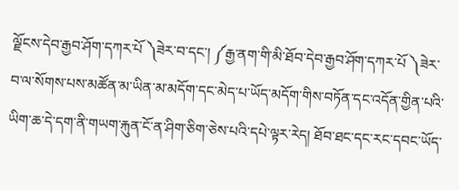ལྗོངས་དེབ་རྒྱབ་ཤོག་དཀར་པོ ༽ཟེར་བ་དང་། ༼རྒྱ་ནག་གི་མི་ཐོབ་དེབ་རྒྱབ་ཤོག་དཀར་པོ ༽ཟེར་བ་ལ་སོགས་པས་མཚོན་མ་ཡིན་མ་མདོག་དང་མེད་པ་ཡོད་མདོག་གིས་བཏོན་དང་འདོན་གྱིན་པའི་ཡིག་ཆ་དེ་དག་ནི་གཡག་རྐུན་ངོ་ན་ཤིག་ཅིག་ཅེས་པའི་དཔེ་ལྟར་རེད། ཐོབ་ཐང་དང་རང་དབང་ཡོད་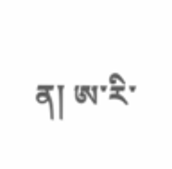ན། ཨ་རི་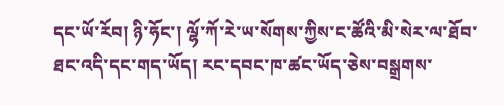དང་ཡོ་རོབ། ཉི་ཧོང་། ལྷོ་ཀོ་རེ་ཡ་སོགས་ཀྱིས་ང་ཚོའི་མི་སེར་ལ་ཐོབ་ཐང་འདི་དང་གད་ཡོད། རང་དབང་ཁ་ཚང་ཡོད་ཅེས་བསྒྲགས་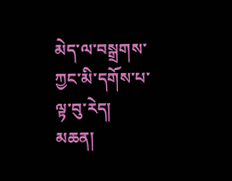མེད་ལ་བསྒྲགས་ཀྱང་མི་དགོས་པ་ལྟ་བུ་རེད།
མཆན།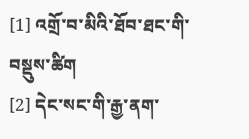[1] འགྲོ་བ་མིའི་ཐོབ་ཐང་གི་བསྡུས་ཚིག
[2] དེང་སང་གི་རྒྱ་ནག་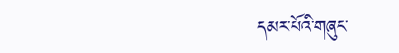དམར་པོའི་གཞུང་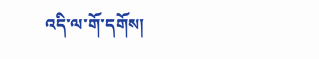འདི་ལ་གོ་དགོས།